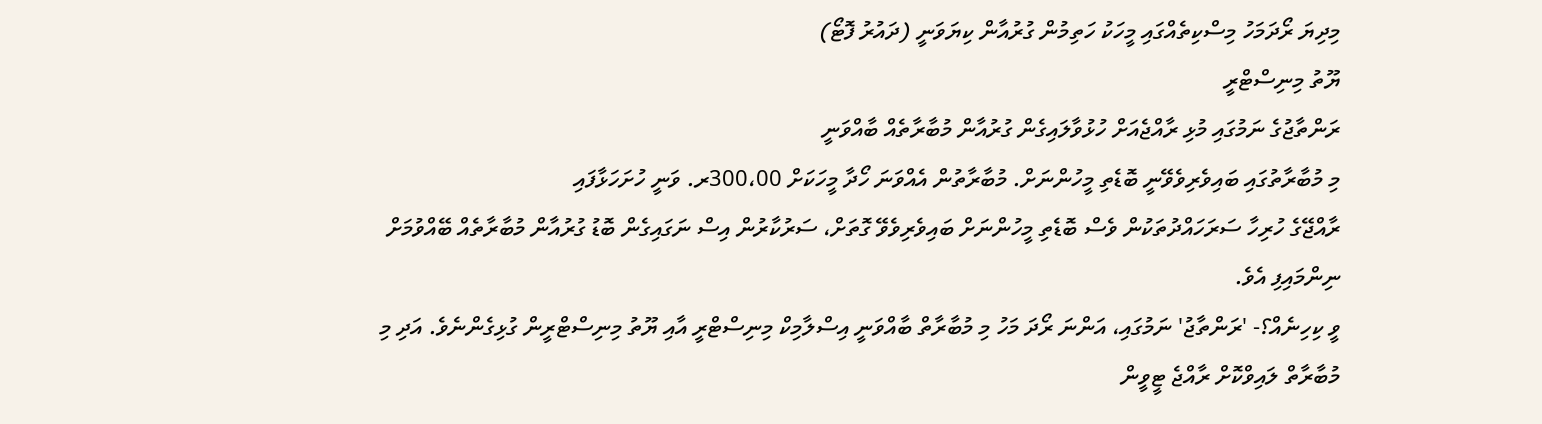މިދިޔަ ރޯދަމަހު މިސްކިތެއްގައި މީހަކު ހަތިމުން ގުރުއާން ކިޔަވަނީ (ދައުރު ފޮޓޯ)
ޔޫތު މިނިސްޓްރީ
ރަންތާޖުގެ ނަމުގައި މުޅި ރާއްޖެއަށް ހުޅުވާލައިގެން ގުރުއާން މުބާރާތެއް ބާއްވަނީ
މި މުބާރާތުގައި ބައިވެރިވެވޭނީ ބޮޑެތި މީހުންނަށް. މުބާރާތުން އެއްވަނަ ހޯދާ މީހަކަށް 300،00ރ. ވަނީ ހުށަހަޅާފައި
ރާއްޖޭގެ ހުރިހާ ސަރަހައްދުތަކުން ވެސް ބޮޑެތި މީހުންނަށް ބައިވެރިވެވޭ ގޮތަށް، ސަރުކާރުން އިސް ނަގައިގެން ބޮޑު ގުރުއާން މުބާރާތެއް ބޭއްވުމަށް ނިންމައިފި އެވެ.
ވީ ކިހިނެއް؟- 'ރަންތާޖު' ނަމުގައި، އަންނަ ރޯދަ މަހު މި މުބާރާތް ބާއްވަނީ އިސްލާމިކް މިނިސްޓްރީ އާއި ޔޫތު މިނިސްޓްރީން ގުޅިގެންނެވެ. އަދި މި މުބާރާތް ލައިވްކޮށް ރާއްޖެ ޓީވީން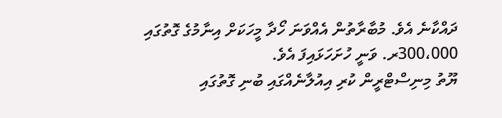ދައްކާނެ އެވެ. މުބާރާތުން އެއްވަނަ ހޯދާ މީހަކަށް އިނާމުގެ ގޮތުގައި 300،000ރ. ވަނީ ހުށަހަޅައިފަ އެވެ.
ޔޫތު މިނިސްޓްރީން ކުރި އިއުލާނެއްގައި ބުނި ގޮތުގައި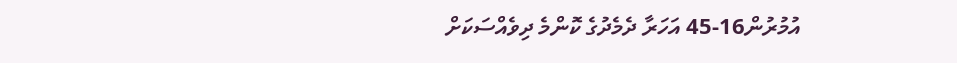އުމުރުން16-45 އަހަރާ ދެމެދުގެ ކޮންމެ ދިވެއްސަކަށް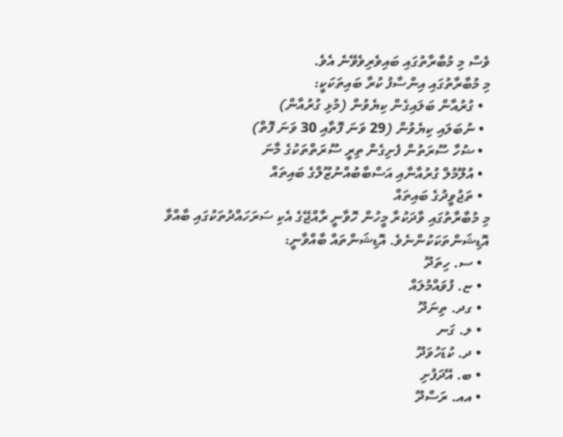ވެސް މި މުބާރާތުގައި ބައިވެރިވެވޭނެ އެވެ.
މި މުބާރާތުގައި އިންސާފު ކުރާ ބައިތަކަކީ:
  • ގުރުއާން ބަލައިގެން ކިޔެވުން (މުޅި ގުރުއާން)
  • ނުބަލައި ކިޔެވުން (29 ވަނަ ފޮތާއި 30 ވަނަ ފޮތް)
  • ޟުހާ ސޫރަތުން ފެށިގެން ތިރީ ސޫރަތްތަކުގެ މާނަ
  • އުލޫމުލް ގުރުއާނާއި އަސްބާބުއްނުޒޫލްގެ ބައިތައް
  • ތަޖުވީދުގެ ބައިތައް
މި މުބާރާތުގައި ވާދަކުރާ މީހުން ހޮވާނީ ރާއްޖޭގެ އެކި ސަރަހައްދުތަކުގައި ބާއްވާ އޮޑިޝަންތަކަކުންނެވެ. އޮޑިޝަންތައް ބާއްވާނީ:
  • ސ. ހިތަދޫ
  • ޏ. ފުވައްމުލައް
  • ގދ. ތިނަދޫ
  • ލ. ގަނ
  • ދ. ކުޑަހުވަދޫ
  • ބ. އޭދަފުށި
  • އއ. ރަސްދޫ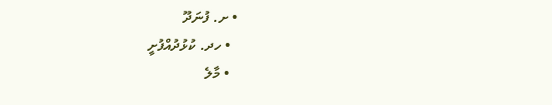• ށ. ފުނަދޫ
  • ހދ. ކުޅުދުއްފުށީ
  • މާލެ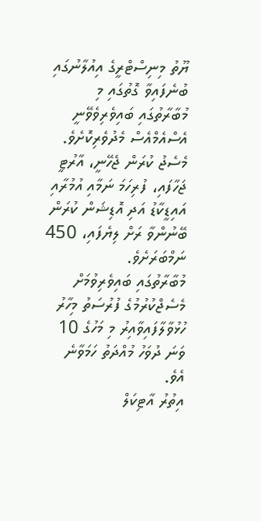ޔޫތު މިނިސްޓްރީގެ އިއުލާނުގައި ބުނެފައިވާ ގޮތުގައި މި މުބާރާތުގައި ބައިވެރިވެވޭނީ އެސްއެމްއެސް މެދުވެރިކޮށެވެ. މެސެޖު ކުރަން ޖެހޭނީ، އާރުޓީ ޖަހާފައި، ފުރިހަމަ ނަމާއި އުމުރާއި އައިޑީކާޑު އަދި އޮޑިޝަން ކުރަން ބޭނުންވާ ރަށް ލިޔެފައި، 450 ނަމްބަރަށެވެ.
މުބާރާތުގައި ބައިވެރިވުމަށް މެސެޖްކުރުމުގެ ފުރުސަތު މިހާރު ހުޅުވާލާފައިވާއިރު މި މަހުގެ 10 ވަނަ ދުވަހު މުއްދަތު ހަމަވާނެ އެވެ.
އިތުރު އާޓިކަލް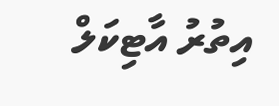އިތުރު އާޓިކަލް